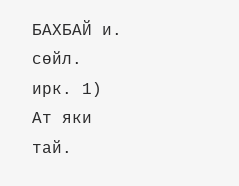БАХБАЙ и. сөйл. ирк. 1) Ат яки тай.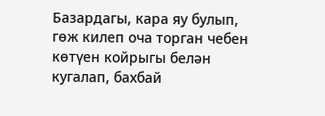Базардагы, кара яу булып, гөж килеп оча торган чебен көтүен койрыгы белән кугалап, бахбай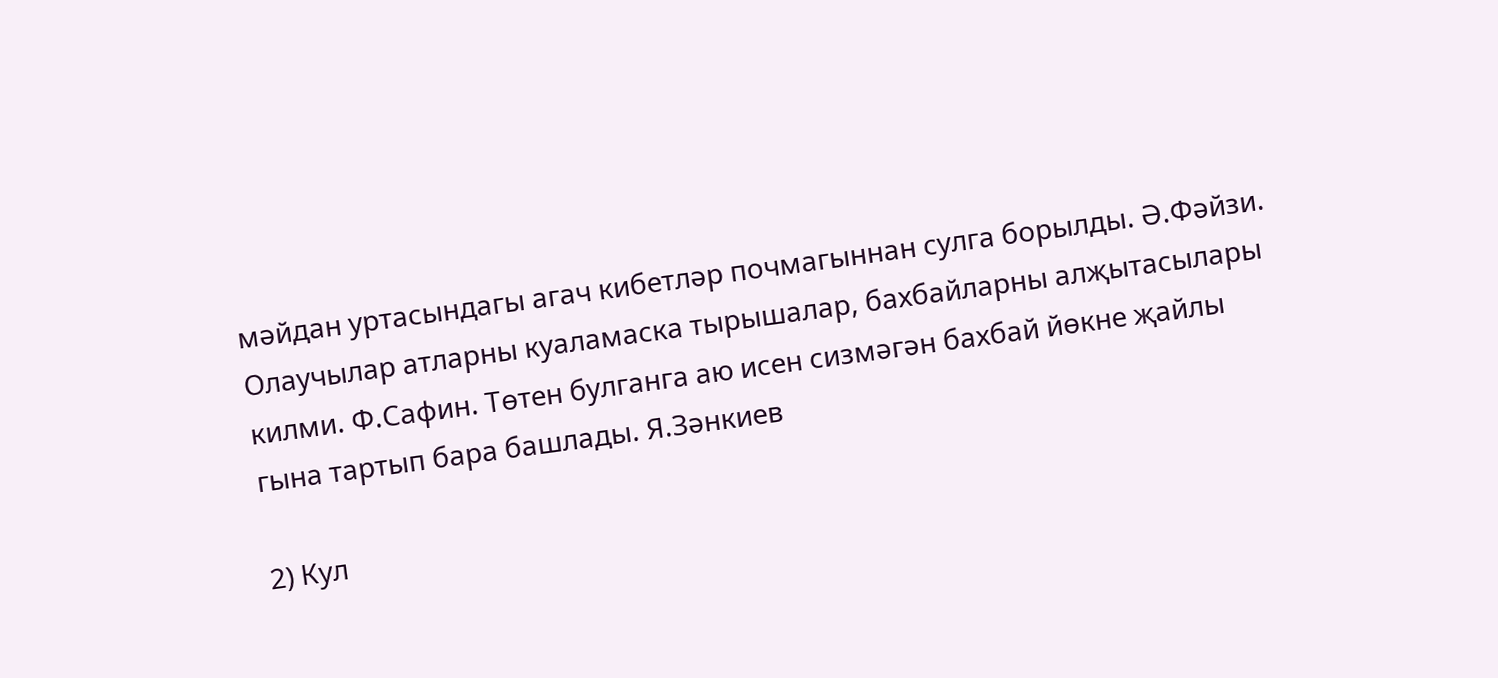мәйдан уртасындагы агач кибетләр почмагыннан сулга борылды. Ә.Фәйзи. Олаучылар атларны куаламаска тырышалар, бахбайларны алҗытасылары килми. Ф.Сафин. Төтен булганга аю исен сизмәгән бахбай йөкне җайлы гына тартып бара башлады. Я.Зәнкиев

2) Кул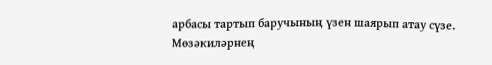арбасы тартып баручының үзен шаярып атау сүзе. Мөзәкиләрнең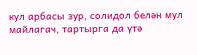кул арбасы зур, солидол белән мул майлагач, тартырга да үтә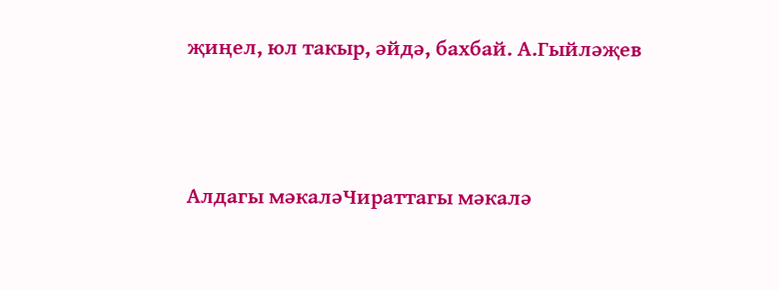җиңел, юл такыр, әйдә, бахбай. А.Гыйләҗев



Алдагы мәкаләЧираттагы мәкалә